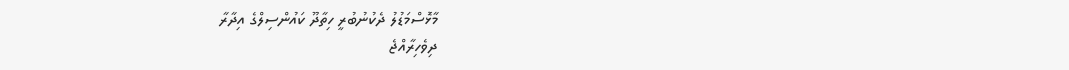މާޅޮސްމަޑުލު ދެކުނުބުރީ ހިތާދޫ ކައުންސިލްގެ އިދާރާ
ދިވެހިރާއްޖެ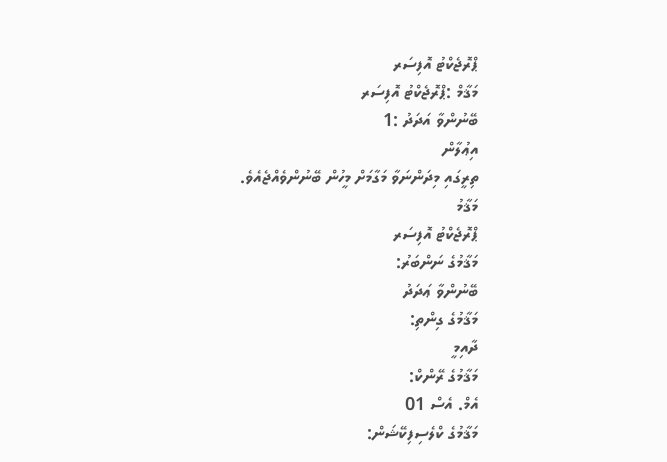ޕްރޮޖެކްޓު އޮފިސަރ
މަޤާމް :ޕްރޮޖެކްޓު އޮފިސަރ
ބޭނުންވާ އަދަދު :1
އިޢުލާން
ތިރީގައި މިދަންނަވާ މަގާމަށް މީހުން ބޭނުންވެއްޖެއެވެ.
މަޤާމު
ޕްރޮޖެކްޓު އޮފިސަރ
މަޤާމުގެ ނަންބަރު:
ބޭނުންވާ ޢަދަދު
މަޤާމުގެ ގިންތި:
ދާއިމީ
މަޤާމުގެ ރޭންކް:
އެމް. އެސް 01
މަޤާމުގެ ކްލެސިފިކޭޝަން: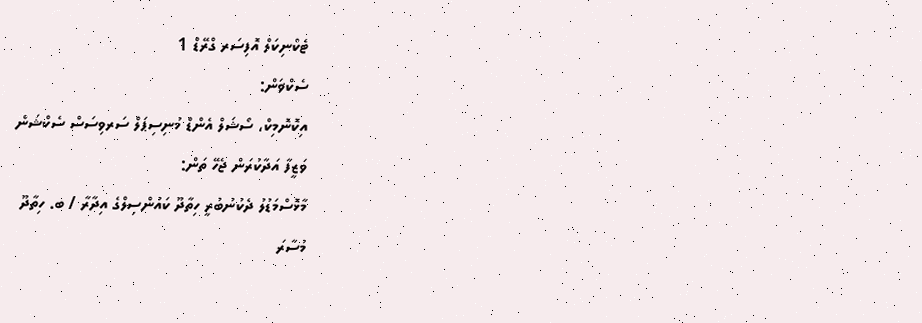ޓެކްނިކަލް އޮފިސަރ ގްރޭޑް 1
ސެކްޥަން:
އިކޮނޮމިކް، ސޯޝަލް އެންޑް މުނިސިޕަލް ސަރވިސަސް ސެކްޝަން
ވަޒީފާ އަދާކުރަން ޖެހޭ ތަން:
މާޅޮސްމަޑުލު ދެކުނުބުރީ ހިތާދޫ ކައުންސިލްގެ އިދާރާ / ބ. ހިތާދޫ
މުސާރަ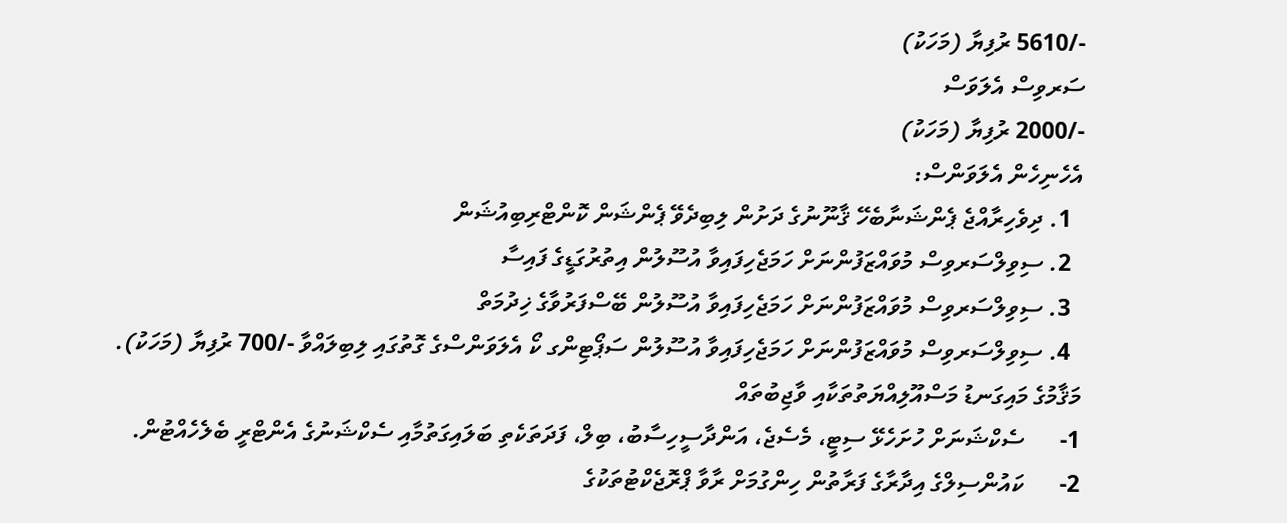-/5610 ރުފިޔާ (މަހަކު)
ސަރވިސް އެލަވަސް
-/2000 ރުފިޔާ (މަހަކު)
އެހެނިހެން އެލަވަންސް:
  1. ދިވެހިރާއްޖެ ޕެންޝަނާބެހޭ ޤާނޫނުގެ ދަށުން ލިބިދެވޭ ޕެންޝަން ކޮންޓްރިބިއުޝަން
  2. ސިވިލްސަރވިސް މުވައްޒަފުންނަށް ހަމަޖެހިފައިވާ އުސޫލުން އިތުރުގަޑީގެ ފައިސާ
  3. ސިވިލްސަރވިސް މުވައްޒަފުންނަށް ހަމަޖެހިފައިވާ އުސޫލުން ބޭސްފަރުވާގެ ޚިދުމަތް
  4. ސިވިލްސަރވިސް މުވައްޒަފުންނަށް ހަމަޖެހިފައިވާ އުސޫލުން ސަޕޯޓިންގ ކޯ އެލަވަންސްގެ ގޮތުގައި ލިބިލައްވާ -/700 ރުފިޔާ (މަހަކު).
މަޤާމުގެ މައިގަނޑު މަސްއޫލިއްޔަތުތަކާއި ވާޖިބުތައް
1-      ސެކްޝަނަށް ހުށަހެޅޭ ސިޓީ، މެސެޖެ، އަންދާސީހިސާބު، ބިލް، ފަދަތަކެތި ބަލައިގަތުމާއި ސެކްޝަނުގެ އެންޓްރީ ބެލެހެއްޓުން.
2-      ކައުންސިލްގެ އިދާރާގެ ފަރާތުން ހިންގުމަށް ރާވާ ޕްރޮޖެކްޓުތަކުގެ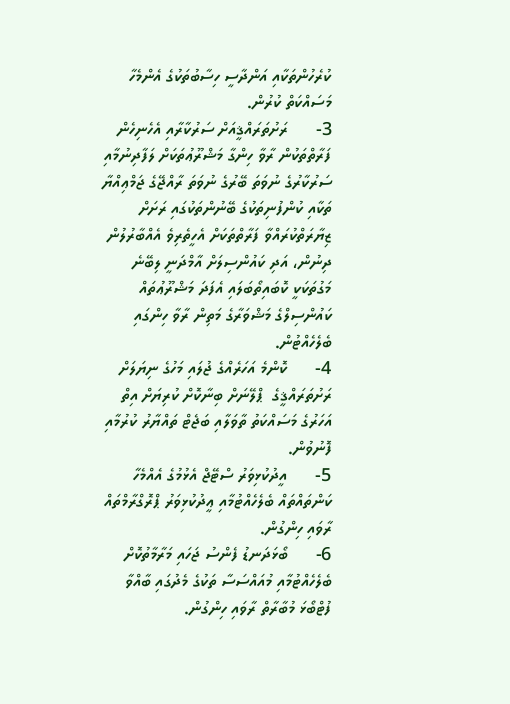ކުރެހުންތަކާއި އަންދާސީ ހިސާބުތަކުގެ އެންމެހާ މަސައްކަތް ކުރުން.
3-      ރަށުތަރައްޤީއަށް ސަރުކާރާއި އެހެނިހެން ފަރާތްތަކުން ރާވާ ހިންގާ މަޝްރޫޢުތަކަށް ލަފާދިނުމާއި ސަރުކާރުގެ ނުވަތަ ބޭރުގެ ނުވަތަ ރާއްޖޭގެ ޖަމްޢިއްޔާ ތަކާއި ކުންފުނިތަކުގެ ބޭނުންތަކުގައި ރަށަށް ޒިޔާރަތްކުރައްވާ ފަރާތްތަކަށް އެހީތެރިވެ އެއްބާރުލުން ދިނުން، އަދި ކައުންސިލަށް އާމްދަނީ ލިބޭނެ މަގުތަކަކީ ކޮބައިތޯބަލައި އެފަދަ މަޝްރޫޢުތައް ކައުންސިލްގެ މަޝްވަރާގެ މަތިން ރާވާ ހިންގައި ބެލެހެއްޓުން.
4-      ކޮންމެ އަހަރެއްގެ ޖުލައި މަހުގެ ނިޔަލަށް ރަށުތަރައްޤީގެ  ޕްލޭނަށް ބިނާކޮށް ކުރިޔަށް އިތް އަހަރުގެ މަސައްކަތު ތާވަލާއި ބަޖެޓް ތައްޔާރު ކުރުމާއި ފޮނުވުން.
5-      އީދުކުޅިވަރު ސްޓޭޖް އެޅުމުގެ އެއްމެހާ ކަންތައްތައް ބެލެހެއްޓުމާއި ޢީދުކުޅިވަރު ޕްރޮގްރާމްތައް ރާވައި ހިންގުން.
6-      ބޯޅަދަނޑު ފެންސު ޖަހައި މަރާމާތުކޮށް ބެލެހެއްޓުމާއި މުއައްސަސާ ތަކުގެ މެދުގައި ބާއްވާ ފުޓްބޯޅަ މުބާރާތް ރާވައި ހިންގުން.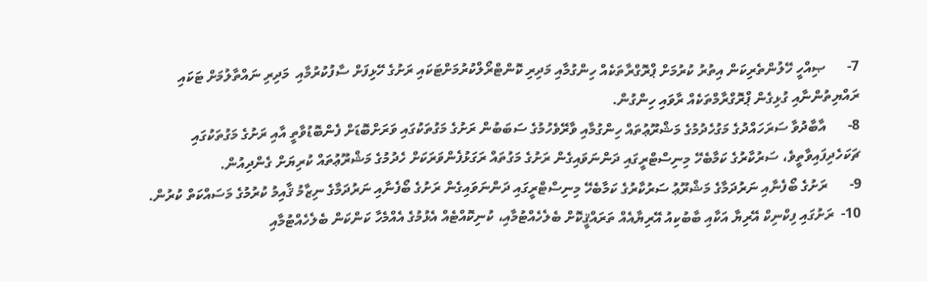7-      ޞިއްހީ ހޭލުންތެރިކަން އިތުރު ކުރުމަށް ޕްރޮގްރާތަކެއް ހިންގުމާއި މަދިރި ކޮންޓްރޯލްކުރުމަށްޓަކައި ރަށުގެ ހޭޅިފަށް ސާފުކުރުމާއި  މަދިރި ނައްތާލުމަށް ޓަކައި ރައްޔިތުންނާއި ގުޅިގެން ޕްރޮގްރާމްތަކެއް ރާވައި ހިންގުން.
8-      އާބާދުވާ ސަރަހައްދުގެ މަގުހެދުމުގެ މަޝްރޫޢުތައް ހިންގުމާއި ވާރޭވެހުމުގެ ސަބަބުން ރަށުގެ މަގުތަކުގައި ވަރަށްބޮޑަށް ފެންބޮޑުވާތީ އާއި ރަށުގެ މަގުތަކުގައި ޗަކަހެދިފައިވާތީވެ، ސަރުކާރުގެ ކަމާބެހޭ މިނިސްޓްރީގައި ދަންނަވައިގެން ރަށުގެ މަގުތައް ރަގަޅުފެންވަރަކަށް ހެދުމުގެ މަޝްރޫޢުތައް ކުރިޔަށް ގެންދިއުން.
9-      ރަށުގެ ބޯފެނާއި ނަރުދަމާގެ މަޝްރޫޢު ސަރުކާރުގެ ކަމާބެހޭ މިނިސްޓްރީގައި ދަންނަވައިގެން ރަށުގެ ބޯފެނާއި ނަރުދަމާގެ ނިޒާމު ޤާއިމު ކުރުމުގެ މަސައްކަތް ކުރުން.
10-  ރަށުގައި ފިކްނިކް އޭރިޔާ އަކާއި ބާބުކިއު އޭރިޔާއެއް ތަރައްޤީކޮށް ބެލެހެއްޓުމާއި، ކުނިކޮއްޓެއް އެޅުމުގެ އެއްމެހާ ކަންކަން ބެލެހެއްޓުމާއި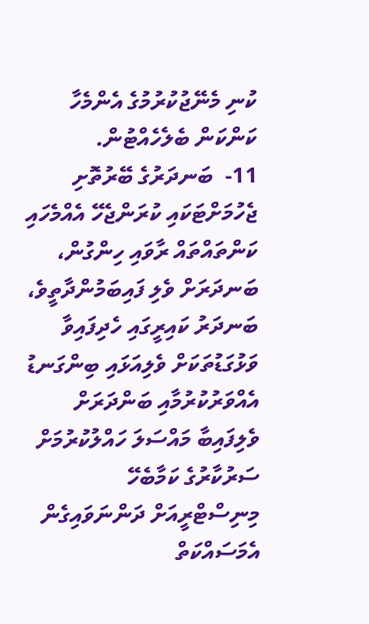ކުނި މެނޭޖުކުރުމުގެ އެންމެހާ ކަންކަން ބެލެހެއްޓުން.
11-  ބަނދަރުގެ ބޭރުތޮށި ޖެހުމަށްޓަކައި ކުރަންޖެހޭ އެއްމެހައި ކަންތައްތައް ރާވައި ހިންގުން، ބަނދަރަށް ވެލި ފައިބަމުންދާތީވެ، ބަނދަރު ކައިރީގައި ހެދިފައިވާ ވަޅުގަޑުތަކަށް ވެލިއަޅައި ބިންގަނޑު އެއްވަރުކުރުމާއި ބަންދަރަށް ވެލިފައިބާ މައްސަލަ ހައްލުކުރުމަށް ސަރުކާރުގެ ކަމާބެހޭ މިނިސްޓްރީއަށް ދަންނަވައިގެން އެމަސައްކަތް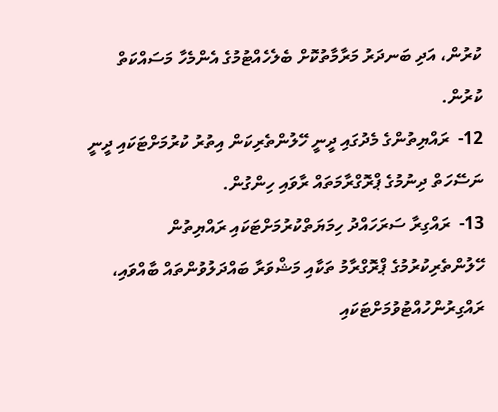ކުރުން، އަދި ބަނދަރު މަރާމާތުކޮށް ބެލެހެއްޓުމުގެ އެންމެހާ މަސައްކަތް ކުރުން.
12-  ރައްޔިތުންގެ މެދުގައި ދީނީ ހޭލުންތެރިކަން އިތުރު ކުރުމަށްޓަކައި ދީނީ ނަސޭހަތް ދިނުމުގެ ޕްރޮގްރާމަތައް ރާވައި ހިންގުން.
13-  ރައްގިރާ ސަރަހައްދު ހިމަޔަތްކުރުމަށްޓަކައި ރައްޔިތުން ހޭލުންތެރިކުރުމުގެ ޕްރޮގްރާމު ތަކާއި މަޝްވަރާ ބައްދަލުވުންތައް ބާއްވައި، ރައްގިރުންހުއްޓުވުމަށްޓަކައި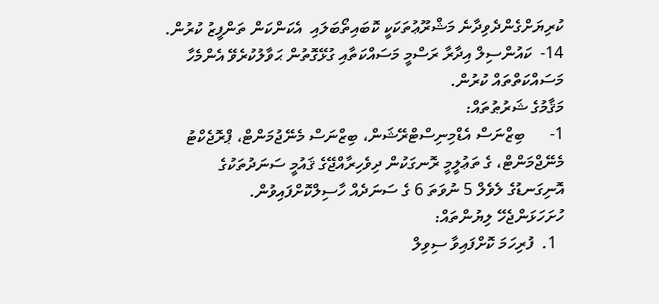ކުރިޔަށްގެންދެވިދާނެ މަޝްރޫޢުތަކަކީ ކޮބައިތޯބަލައި  އެކަންކަން ތަންފީޒު ކުރުން.
14-  ކައުންސިލް އިދާރާ ރަސްމީ މަސައްކަތާއި ގުޅޭގޮތުން ޙަވާލުކުރެވޭ އެންމެހާ މަސައްކަތްތައް ކުރުން.
މަޤާމުގެ ޝަރުޠުތައް:
1-      ބިޒްނަސް އެޑްމިނިސްޓްރޭޝަން، ބިޒްނަސް މެނޭޖުމަންޓް، ޕްރޮޖެކްޓު މެނޭޖްމަންޓް، ގެ ތަޢުލީމީ ރޮނގަކުން ދިވެހިރާއްޖޭގެ ޤައުމީ ސަނަދުތަކުގެ އޮނިގަނޑުގެ ލެވެލް 5 ނުވަތަ 6 ގެ ސަނަދެއް ހާސިލްކޮށްފައިވުން.
ހުށަހަޅަންޖެހޭ ލިޔުންތައް:
  1.  ފުރިހަމަ ކޮށްފައިވާ ސިވިލް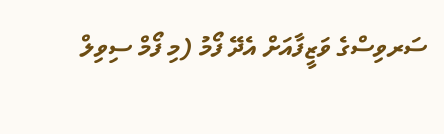ސަރވިސްގެ ވަޒީފާއަށް އެދޭ ފޯމު (މި ފޯމް ސިވިލް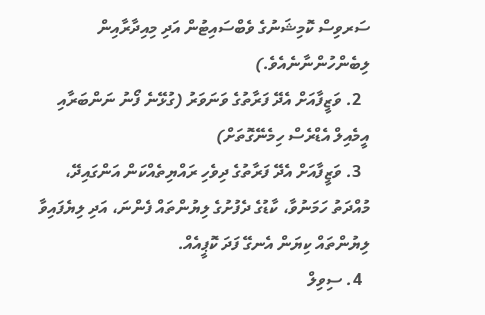ސަރވިސް ކޮމިޝަނުގެ ވެބްސައިޓުން އަދި މިއިދާރާއިން ލިބެންހުންނާނެއެވެ.)
  2. ވަޒީފާއަށް އެދޭ ފަރާތުގެ ވަނަވަރު (ގުޅޭނެ ފޯނު ނަންބަރާއި އީމެއިލް އެޑްރެސް ހިމެނޭގޮތަށް)
  3. ވަޒީފާއަށް އެދޭ ފަރާތުގެ ދިވެހި ރައްޔިތެއްކަން އަންގައިދޭ، މުއްދަތު ހަމަނުވާ، ކާޑުގެ ދެފުށުގެ ލިޔުންތައް ފެންނަ، އަދި ލިޔެފައިވާ ލިޔުންތައް ކިޔަން އެނގޭ ފަދަ ކޮޕީއެއް.
  4. ސިވިލް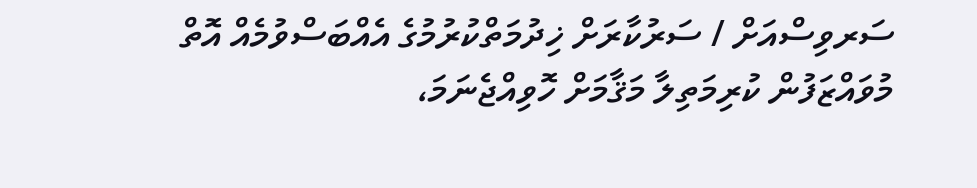ސަރވިސްއަށް / ސަރުކާރަށް ޚިދުމަތްކުރުމުގެ އެއްބަސްވުމެއް އޮތް މުވައްޒަފުން ކުރިމަތިލާ މަޤާމަށް ހޮވިއްޖެނަމަ،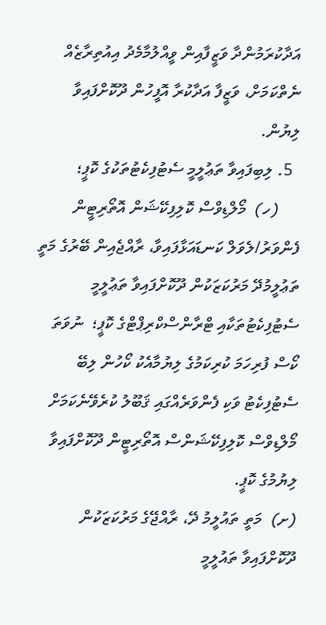އަދާކުރަމުންދާ ވަޒީފާއިން ވީއްލުމާމެދު އިއުތިރާޒެއް ނެތްކަމަށް، ވަޒީފާ އަދާކުރާ އޮފީހުން ދޫކޮށްފައިވާ ލިޔުން.
  5. ލިބިފައިވާ ތަޢުލީމީ ސެޓުފިކެޓުތަކުގެ ކޮޕީ؛
     (ހ)  މޯލްޑިވްސް ކޮލިފިކޭޝަން އޮތޯރިޓީން ފެންވަރު/ލެވަލް ކަނޑައަޅާފައިވާ، ރާއްޖެއިން ބޭރުގެ މަތީ ތަޢުލީމުދޭ މަރުކަޒަކުން ދޫކޮށްފައިވާ ތަޢުލީމީ ސެޓުފިކެޓުތަކާއި ޓްރާންސްކްރިޕްޓްގެ ކޮޕީ؛  ނުވަތަ ކޯސް ފުރިހަމަ ކުރިކަމުގެ ލިޔުމާއެކު ކޯހުން ލިބޭ ސެޓުފިކެޓު ވަކި ފެންވަރެއްގައި ޤަބޫލު ކުރެވޭނެކަމަށް މޯލްޑިވްސް ކޮލިފިކޭޝަންސް އޮތޯރިޓީން ދޫކޮށްފައިވާ ލިޔުމުގެ ކޮޕީ.
(ށ)  މަތީ ތައުލީމު ދޭ، ރާއްޖޭގެ މަރުކަޒަކުން ދޫކޮށްފައިވާ ތައުލީމީ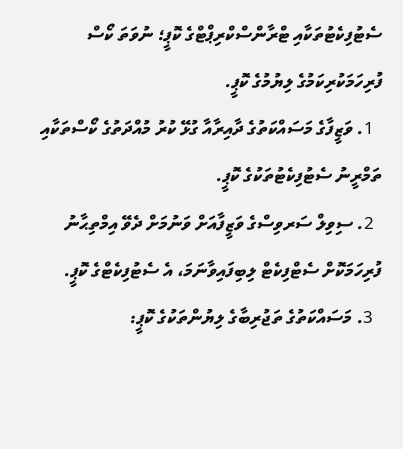ސެޓުފިކެޓުތަކާއި ޓްރާންސްކްރިޕްޓްގެ ކޮޕީ؛ ނުވަތަ ކޯސް ފުރިހަމަކުރިކަމުގެ ލިޔުމުގެ ކޮޕީ.
  1. ވަޒީފާގެ މަސައްކަތުގެ ދާއިރާއާ ގުޅޭ ކުރު މުއްދަތުގެ ކޯސްތަކާއި ތަމްރީނު ސެޓުފިކެޓުތަކުގެ ކޮޕީ.
  2. ސިވިލް ސަރވިސްގެ ވަޒީފާއަށް ވަނުމަށް ދެވޭ އިމްތިޙާނު ފުރިހަމަކޮށް ސެޓްފިކެޓް ލިބިފައިވާނަމަ، އެ ސެޓުފިކެޓްގެ ކޮޕީ.
  3. މަސައްކަތުގެ ތަޖުރިބާގެ ލިޔުންތަކުގެ ކޮޕީ: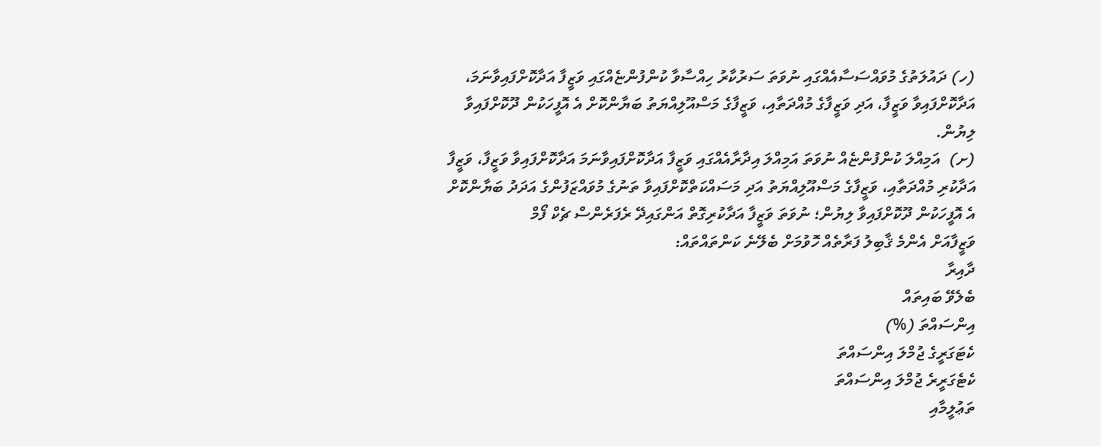(ހ) ދައުލަތުގެ މުވައްސަސާއެއްގައި ނުވަތަ ސަރުކާރު ހިއްސާވާ ކުންފުންޏެއްގައި ވަޒީފާ އަދާކޮށްފައިވާނަމަ، އަދާކޮށްފައިވާ ވަޒީފާ، އަދި ވަޒީފާގެ މުއްދަތާއި، ވަޒީފާގެ މަސްއޫލިއްޔަތު ބަޔާންކޮށް އެ އޮފީހަކުން ދޫކޮށްފައިވާ ލިޔުން.
(ށ)  އަމިއްލަ ކުންފުންޏެއް ނުވަތަ އަމިއްލަ އިދާރާއެއްގައި ވަޒީފާ އަދާކޮށްފައިވާނަމަ އަދާކޮށްފައިވާ ވަޒީފާ، ވަޒީފާ އަދާކުރި މުއްދަތާއި، ވަޒީފާގެ މަސްއޫލިއްޔަތު އަދި މަސައްކަތްކޮށްފައިވާ ތަނުގެ މުވައްޒަފުންގެ އަދަދު ބަޔާންކޮށް އެ އޮފީހަކުން ދޫކޮށްފައިވާ ލިޔުން؛ ނުވަތަ ވަޒީފާ އަދާކުރިގޮތް އަންގައިދޭ ރެފަރެންސް ޗެކް ފޯމް
ވަޒީފާއަށް އެންމެ ޤާބިލު ފަރާތެއް ހޮވުމަށް ބެލޭނެ ކަންތައްތައް:
ދާއިރާ
ބެލެވޭ ބައިތައް
އިންސައްތަ (%)
ކެޓަގަރީގެ ޖުމްލަ އިންސައްތަ
ކެޓެގަރީރެ ޖުމްލަ އިންސައްތަ
ތަޢުލީމާއި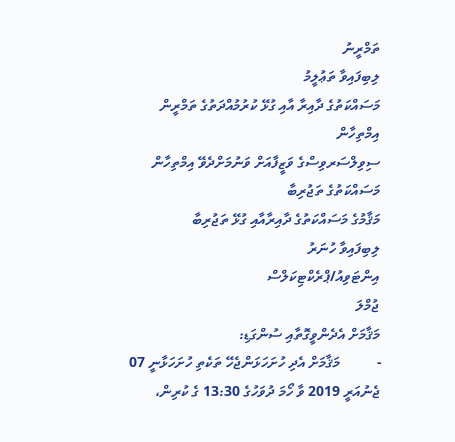ތަމްރީނު
ލިބިފައިވާ ތަޢުލީމު
މަސައްކަތުގެ ދާއިރާ އާއި ގުޅޭ ކުރުމުއްދަތުގެ ތަމްރީން
އިމްތިހާން
ސިވިލްސަރވިސްގެ ވަޒީފާއަށް ވަނުމަށްދެވޭ އިމްތިހާން
މަސައްކަތުގެ ތަޖުރިބާ
މަޤާމުގެ މަސައްކަތުގެ ދާއިރާއާއި ގުޅޭ ތަޖުރިބާ
ލިބިފައިވާ ހުނަރު
އިންޓަވިއު/ޕްރެކްޓިކަލްސް
ޖުމްލަ
މަޤާމަށް އެދެންވީގޮތާއި ސުންގަޑި:
-          މަޤާމަށް އެދި ހުށަހަޅަންޖެހޭ ތަކެތި ހުށަހަޅާނީ 07 ޖެނުއަރީ 2019 ވާ ހޯމަ ދުވަހުގެ 13:30 ގެ ކުރިން،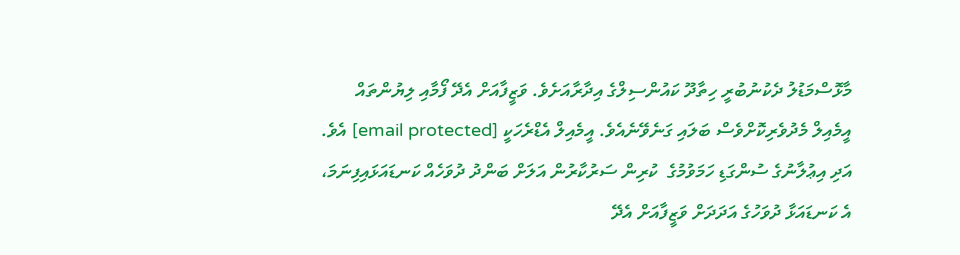މާޅޮސްމަޑުލު ދެކުނުބުރީ ހިތާދޫ ކައުންސިލްގެ އިދާރާއަށެވެ. ވަޒީފާއަށް އެދޭ ފޯމާއި ލިޔުންތައް އީމެއިލް މެދުވެރިކޮށްވެސް ބަލައި ގަނެވޭނެއެވެ. އީމެއިލް އެޑްރެހަކީ [email protected] އެވެ. އަދި އިޢުލާނުގެ ސުންގަޑި ހަމަވުމުގެ  ކުރިން ސަރުކާރުން އަލަށް ބަންދު ދުވަހެއް ކަނޑައަޅައިފިނަމަ، އެ ކަނޑައަޅާ ދުވަހުގެ އަދަދަށް ވަޒީފާއަށް އެދޭ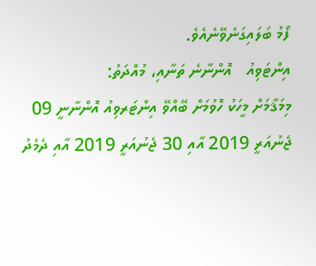ފޯމު ބަލައިގަނެވޭނެއެވެ.
އިންޓަވިއު   އޮންނާނެ ތަނާއި، މުއްދަތު:
މިމަޤާމަށް މީހަކު ހޮވުމަށް ބޭއްވޭ އިންޓަރވިއު އޮންނާނީ 09 ޖެނުއަރީ 2019 އާއި 30 ޖެނުއަރީ 2019 އާއި ދެމެދު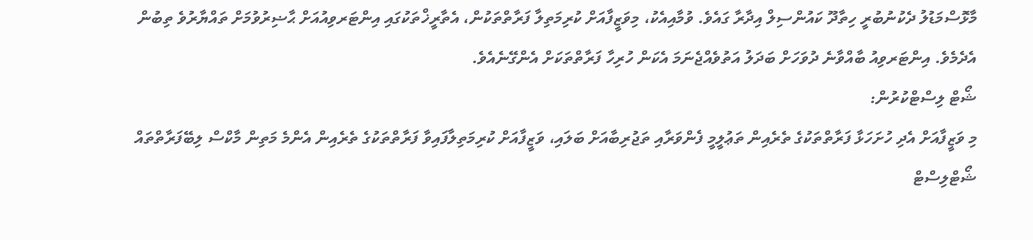މާޅޮސްމަޑުލު ދެކުނުބުރީ ހިތާދޫ ކައުންސިލް އިދާރާ ގައެވެ. ވުމާއިއެކު، މިވަޒީފާއަށް ކުރިމަތިލާ ފަރާތްތަކުން، އެތާރީޚްތަކުގައި އިންޓަރވިއުއަށް ޙާޟިރުވުމަށް ތައްޔާރުވެ ތިބުން އެދެމެވެ. އިންޓަރވިއު ބާއްވާނެ ދުވަހަށް ބަދަލު އަތުވެއްޖެނަމަ އެކަން ހުރިހާ ފަރާތްތަކަށް އެންގޭނެއެވެ.
ޝޯޓް ލިސްޓްކުރުން:
މި ވަޒީފާއަށް އެދި ހުށަހަޅާ ފަރާތްތަކުގެ ތެރެއިން ތަޢުލީމީ ފެންވަރާއި ތަޖުރިބާއަށް ބަލައި، ވަޒީފާއަށް ކުރިމަތިލާފައިވާ ފަރާތްތަކުގެ ތެރެއިން އެންމެ މަތިން މާކްސް ލިބޭފަރާތްތައް ޝޯޓްލިސްޓް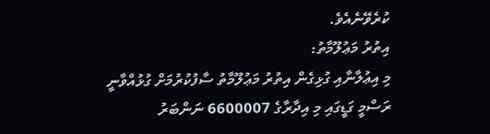ކުރެވޭނެއެވެ.
އިތުރު މަޢުލޫމާތު:
މި އިޢުލާނާއި ގުޅިގެން އިތުރު މަޢުލޫމާތު ސާފުކުރުމަށް ގުޅުއްވާނީ ރަސްމީ ގަޑީގައި މި އިދާރާގެ 6600007 ނަންބަރު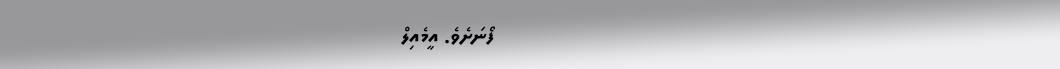ފޯނަށެވެ. އީމެއިލް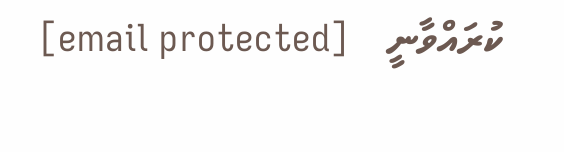ކުރައްވާނީ    [email protected]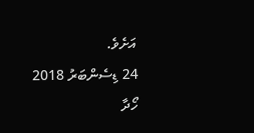އަށެވެ.
24 ޑިސެންބަރު 2018
ހޯދާ